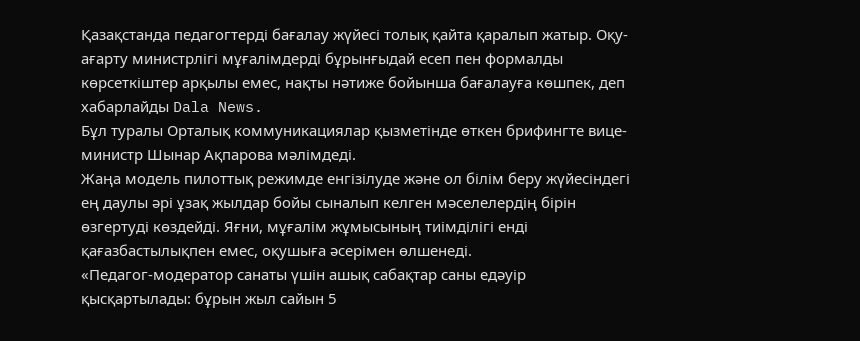Қазақстанда педагогтерді бағалау жүйесі толық қайта қаралып жатыр. Оқу-ағарту министрлігі мұғалімдерді бұрынғыдай есеп пен формалды көрсеткіштер арқылы емес, нақты нәтиже бойынша бағалауға көшпек, деп хабарлайды Dala News.
Бұл туралы Орталық коммуникациялар қызметінде өткен брифингте вице-министр Шынар Ақпарова мәлімдеді.
Жаңа модель пилоттық режимде енгізілуде және ол білім беру жүйесіндегі ең даулы әрі ұзақ жылдар бойы сыналып келген мәселелердің бірін өзгертуді көздейді. Яғни, мұғалім жұмысының тиімділігі енді қағазбастылықпен емес, оқушыға әсерімен өлшенеді.
«Педагог-модератор санаты үшін ашық сабақтар саны едәуір қысқартылады: бұрын жыл сайын 5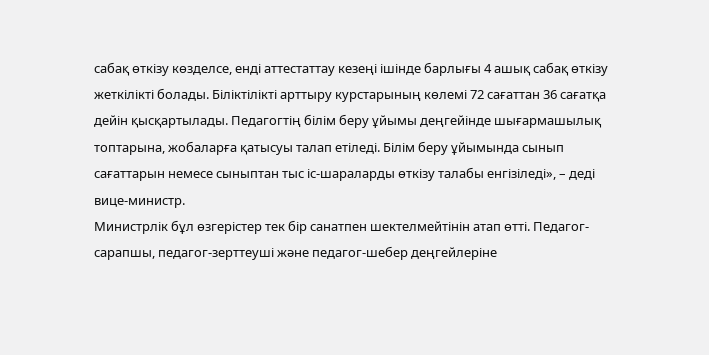сабақ өткізу көзделсе, енді аттестаттау кезеңі ішінде барлығы 4 ашық сабақ өткізу жеткілікті болады. Біліктілікті арттыру курстарының көлемі 72 сағаттан 36 сағатқа дейін қысқартылады. Педагогтің білім беру ұйымы деңгейінде шығармашылық топтарына, жобаларға қатысуы талап етіледі. Білім беру ұйымында сынып сағаттарын немесе сыныптан тыс іс-шараларды өткізу талабы енгізіледі», – деді вице-министр.
Министрлік бұл өзгерістер тек бір санатпен шектелмейтінін атап өтті. Педагог-сарапшы, педагог-зерттеуші және педагог-шебер деңгейлеріне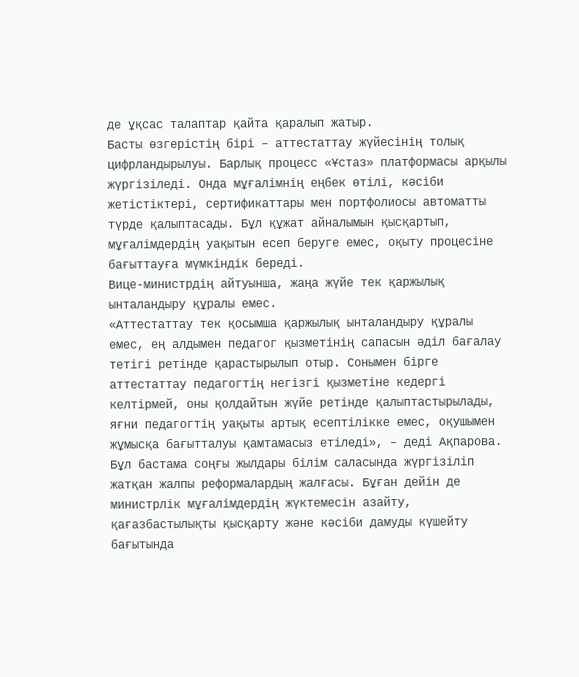де ұқсас талаптар қайта қаралып жатыр.
Басты өзгерістің бірі – аттестаттау жүйесінің толық цифрландырылуы. Барлық процесс «Ұстаз» платформасы арқылы жүргізіледі. Онда мұғалімнің еңбек өтілі, кәсіби жетістіктері, сертификаттары мен портфолиосы автоматты түрде қалыптасады. Бұл құжат айналымын қысқартып, мұғалімдердің уақытын есеп беруге емес, оқыту процесіне бағыттауға мүмкіндік береді.
Вице-министрдің айтуынша, жаңа жүйе тек қаржылық ынталандыру құралы емес.
«Аттестаттау тек қосымша қаржылық ынталандыру құралы емес, ең алдымен педагог қызметінің сапасын әділ бағалау тетігі ретінде қарастырылып отыр. Сонымен бірге аттестаттау педагогтің негізгі қызметіне кедергі келтірмей, оны қолдайтын жүйе ретінде қалыптастырылады, яғни педагогтің уақыты артық есептілікке емес, оқушымен жұмысқа бағытталуы қамтамасыз етіледі», – деді Ақпарова.
Бұл бастама соңғы жылдары білім саласында жүргізіліп жатқан жалпы реформалардың жалғасы. Бұған дейін де министрлік мұғалімдердің жүктемесін азайту, қағазбастылықты қысқарту және кәсіби дамуды күшейту бағытында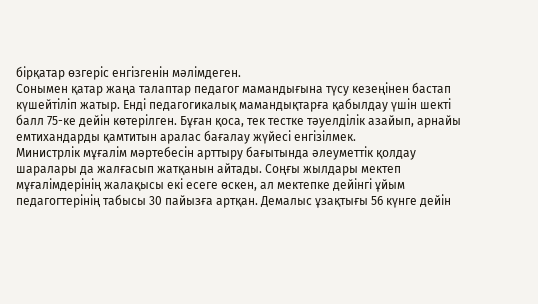бірқатар өзгеріс енгізгенін мәлімдеген.
Сонымен қатар жаңа талаптар педагог мамандығына түсу кезеңінен бастап күшейтіліп жатыр. Енді педагогикалық мамандықтарға қабылдау үшін шекті балл 75-ке дейін көтерілген. Бұған қоса, тек тестке тәуелділік азайып, арнайы емтихандарды қамтитын аралас бағалау жүйесі енгізілмек.
Министрлік мұғалім мәртебесін арттыру бағытында әлеуметтік қолдау шаралары да жалғасып жатқанын айтады. Соңғы жылдары мектеп мұғалімдерінің жалақысы екі есеге өскен, ал мектепке дейінгі ұйым педагогтерінің табысы 30 пайызға артқан. Демалыс ұзақтығы 56 күнге дейін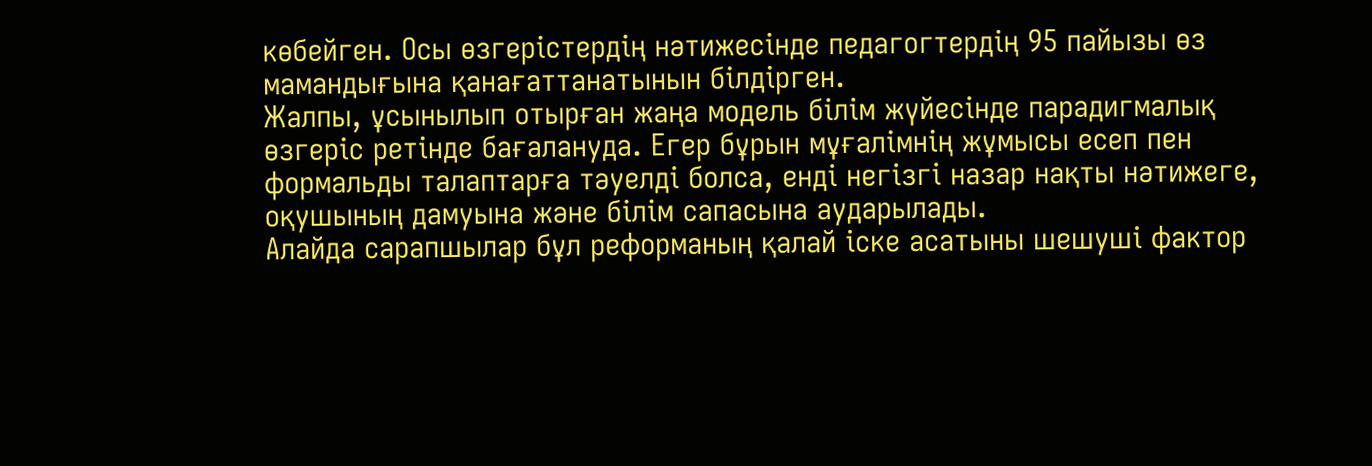көбейген. Осы өзгерістердің нәтижесінде педагогтердің 95 пайызы өз мамандығына қанағаттанатынын білдірген.
Жалпы, ұсынылып отырған жаңа модель білім жүйесінде парадигмалық өзгеріс ретінде бағалануда. Егер бұрын мұғалімнің жұмысы есеп пен формальды талаптарға тәуелді болса, енді негізгі назар нақты нәтижеге, оқушының дамуына және білім сапасына аударылады.
Алайда сарапшылар бұл реформаның қалай іске асатыны шешуші фактор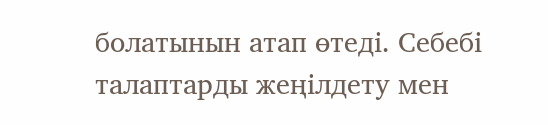болатынын атап өтеді. Себебі талаптарды жеңілдету мен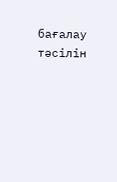бағалау тәсілін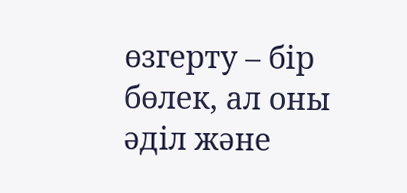өзгерту – бір бөлек, ал оны әділ және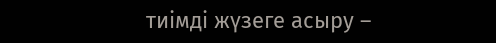тиімді жүзеге асыру –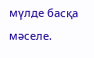мүлде басқа мәселе.